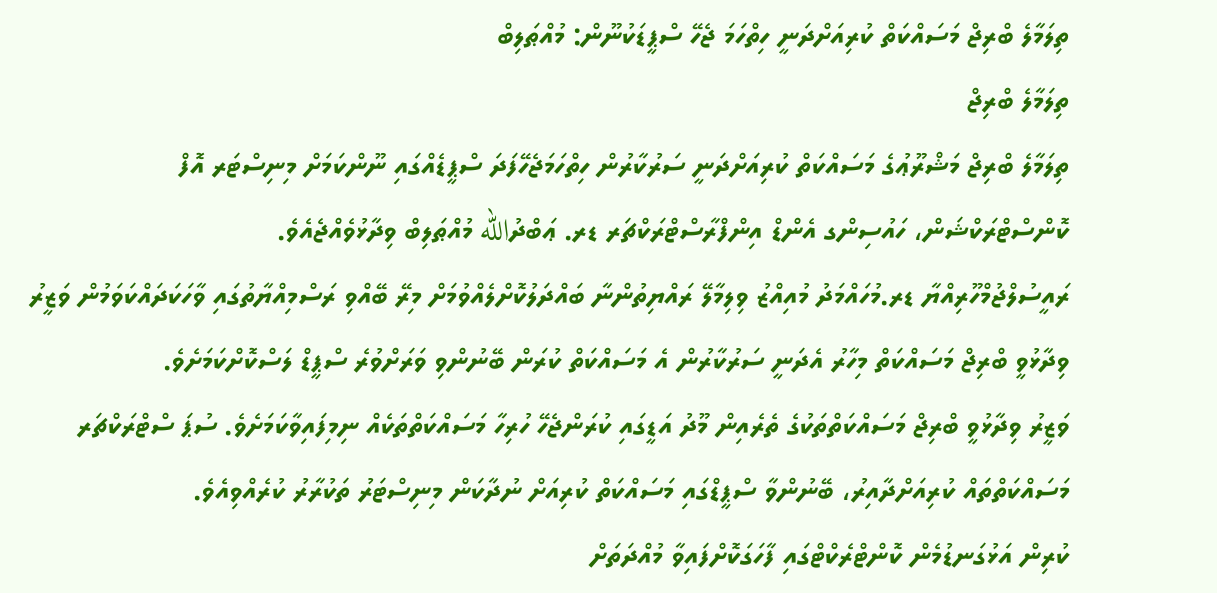ތިލަމާލެ ބްރިޖް މަސައްކަތް ކުރިއަށްދަނީ ހިތްހަމަ ޖެހޭ ސްޕީޑަކުނޫން: މުއްޠަލިބް
ތިލަމާލެ ބްރިޖް
ތިލަމާލެ ބްރިޖް މަޝްރޫޢުގެ މަސައްކަތް ކުރިއަށްދަނީ ސަރުކާރުން ހިތްހަމަޖެހޭފަދަ ސްޕީޑެއްގައި ނޫންކަމަށް މިނިސްޓަރ އޮފް ކޮންސްޓްރަކްޝަން، ހައުސިންގ އެންޑް އިންފްރާސްޓްރަކްޗަރ ޑރ. ޢަބްދުالله މުއްޠަލިބް ވިދާޅުވެއްޖެއެވެ.
ރައީސުލްޖުމްހޫރިއްޔާ ޑރ.މުހައްމަދު މުއިއްޒު ވިލިމާލޭ ރައްޔިތުންނާ ބައްދަލުކޮށްލެއްވުމަށް މިރޭ ބޭއްވި ރަސްމިއްޔާތުގައި ވާހަކަދައްކަވަމުން ވަޒީރު ވިދާޅުވީ ބްރިޖް މަސައްކަތް މިހާރު އެދަނީ ސަރުކާރުން އެ މަސައްކަތް ކުރަން ބޭނުންވި ވަރަށްވުރެ ސްޕީޑް ލަސްކޮށްކަމަށެވެ.
ވަޒީރު ވިދާޅުވީ ބްރިޖް މަސައްކަތްތަކުގެ ތެރެއިން މޫދު އަޑީގައި ކުރަންޖެހޭ ހުރިހާ މަސައްކަތްތަކެއް ނިމިފައިވާކަމަށެވެ. ސުޕަ ސްޓްރަކްޗަރ މަސައްކަތްތައް ކުރިއަށްދާއިރު، ބޭނުންވާ ސްޕީޑްގައި މަސައްކަތް ކުރިއަށް ނުދާކަން މިނިސްޓަރު ތަކުރާރު ކުރެއްވިއެވެ.
ކުރިން އަޅުގަނޑުމެން ކޮންޓްރެކްޓްގައި ފާހަގަކޮށްފައިވާ މުއްދަތަށް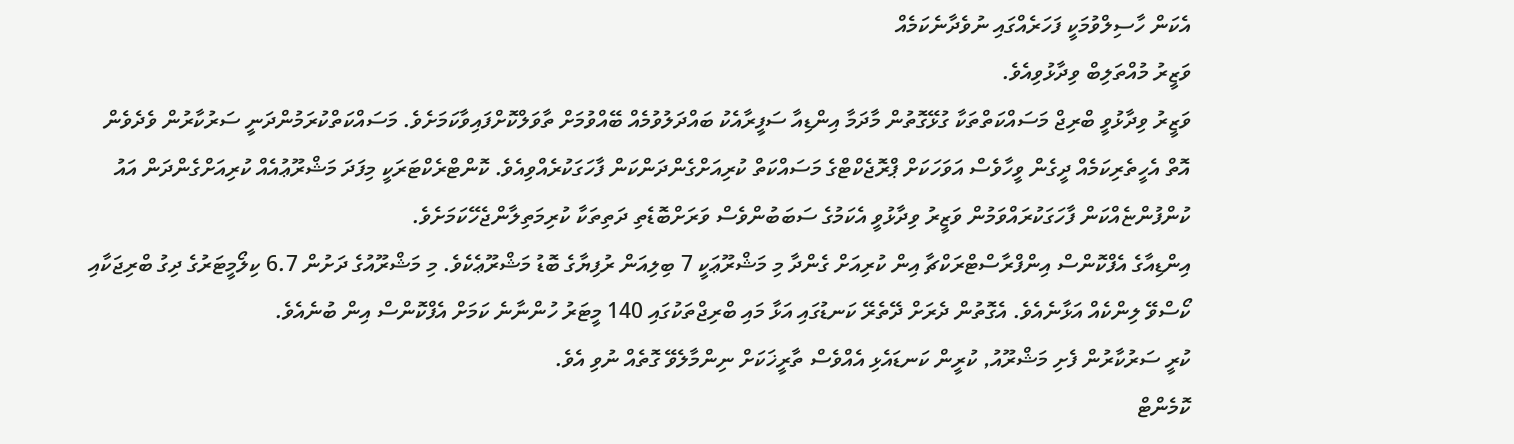އެކަން ހާސިލްވުމަކީ ފަހަރެއްގައި ނުވެދާނެކަމެއް
ވަޒީރު މުއްތަލިބް ވިދާޅުވިއެވެ.
ވަޒީރު ވިދާޅުވީ ބްރިޖް މަސައްކަތްތަކާ ގުޅޭގޮތުން މާދަމާ އިންޑިއާ ސަފީރާއެކު ބައްދަލުވުމެއް ބޭއްވުމަށް ތާވަލްކޮށްފައިވާކަމަށެވެ. މަސައްކަތްކުރަމުންދަނީ ސަރުކާރުން ވެދެވެން އޮތް އެހީތެރިކަމެއް ދީގެން ވީހާވެސް އަވަހަކަށް ޕްރޮޖެކްޓްގެ މަސައްކަތް ކުރިއަށްގެންދަންކަން ފާހަގަކުރެއްވިއެވެ. ކޮންޓްރެކްޓަރަކީ މިފަދަ މަޝްރޫޢުއެއް ކުރިއަށްގެންދަން އައު ކުންފުންޏެއްކަން ފާހަގަކުރައްވަމުން ވަޒީރު ވިދާޅުވީ އެކަމުގެ ސަބަބުންވެސް ވަރަށްބޮޑެތި ދަތިތަކާ ކުރިމަތިލާންޖެހޭކަމަށެވެ.
އިންޑިއާގެ އެފްކޮންސް އިންފްރާސްޓްރަކްޗާ އިން ކުރިއަށް ގެންދާ މި މަޝްރޫޢަކީ 7 ބިލިއަން ރުފިޔާގެ ބޮޑު މަޝްރޫޢެކެވެ. މި މަޝްރޫއުގެ ދަށުން 6.7 ކިލޯމީޓަރުގެ ދިގު ބްރިޖަކާއި ކޯސްވޭ ލިންކެއް އަޅާނެއެވެ. އެގޮތުން ދެރަށް ދޭތެރޭ ކަނޑުގައި އަޅާ މައި ބްރިޖްތަކުގައި 140 މީޓަރު ހުންނާނެ ކަމަށް އެފްކޮންސް އިން ބުނެއެވެ.
ކުރީ ސަރުކާރުން ފެށި މަޝްރޫއު, ކުރީން ކަނޑައެޅި އެއްވެސް ތާރީޚަކަށް ނިންމާލެވޭ ގޮތެއް ނުވި އެވެ.
ކޮމެންޓް